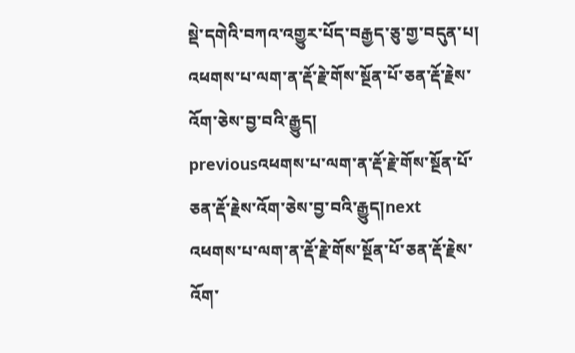སྡེ་དགེའི་བཀའ་འགྱུར་པོད་བརྒྱད་ཅུ་གྱ་བདུན་པ།
འཕགས་པ་ལག་ན་རྡོ་རྗེ་གོས་སྔོན་པོ་ཅན་རྡོ་རྗེས་འོག་ཅེས་བྱ་བའི་རྒྱུད།
previousའཕགས་པ་ལག་ན་རྡོ་རྗེ་གོས་སྔོན་པོ་ཅན་རྡོ་རྗེས་འོག་ཅེས་བྱ་བའི་རྒྱུད།next
འཕགས་པ་ལག་ན་རྡོ་རྗེ་གོས་སྔོན་པོ་ཅན་རྡོ་རྗེས་འོག་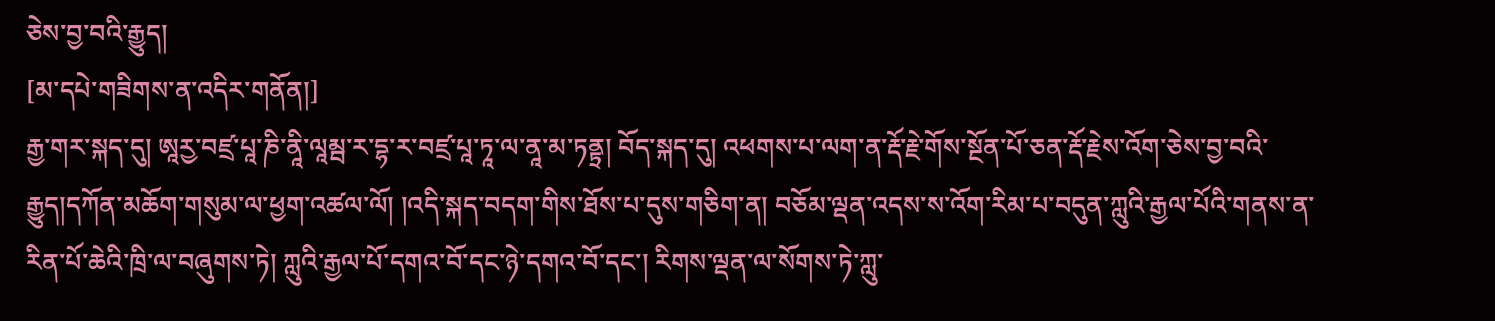ཅེས་བྱ་བའི་རྒྱུད།
[མ་དཔེ་གཟིགས་ན་འདིར་གནོན།]
རྒྱ་གར་སྐད་དུ། ཨཱཪྱ་བཛྲ་པཱ་ཎི་ནཱི་ལཱམྦ་ར་དྷ་ར་བཛྲ་པཱ་ཏཱ་ལ་ནཱ་མ་ཏནྟྲ། བོད་སྐད་དུ། འཕགས་པ་ལག་ན་རྡོ་རྗེ་གོས་སྔོན་པོ་ཅན་རྡོ་རྗེས་འོག་ཅེས་བྱ་བའི་རྒྱུད།དཀོན་མཆོག་གསུམ་ལ་ཕྱག་འཚལ་ལོ། །འདི་སྐད་བདག་གིས་ཐོས་པ་དུས་གཅིག་ན། བཅོམ་ལྡན་འདས་ས་འོག་རིམ་པ་བདུན་ཀླུའི་རྒྱལ་པོའི་གནས་ན་རིན་པོ་ཆེའི་ཁྲི་ལ་བཞུགས་ཏེ། ཀླུའི་རྒྱལ་པོ་དགའ་བོ་དང་ཉེ་དགའ་བོ་དང་། རིགས་ལྡན་ལ་སོགས་ཏེ་ཀླུ་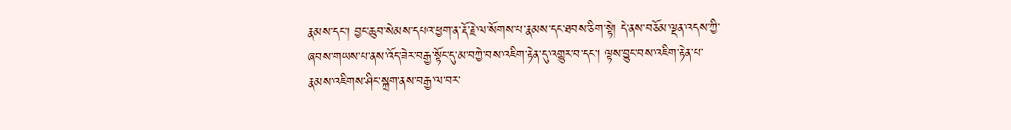རྣམས་དང་། བྱང་ཆུབ་སེམས་དཔའ་ཕྱག་ན་རྡོ་རྗེ་ལ་སོགས་པ་རྣམས་དང་ཐབས་ཅིག་སྟེ། དེ་ནས་བཅོམ་ལྡན་འདས་ཀྱི་ཞབས་གཡས་པ་ནས་འོད་ཟེར་བརྒྱ་སྟོང་དུ་མ་བཀྱེ་བས་འཇིག་རྟེན་དུ་འགྱུར་བ་དང་། ལྟས་བྱུང་བས་འཇིག་རྟེན་པ་རྣམས་འཇིགས་ཤིང་སྐྲག་ནས་བརྒྱ་ལ་བར་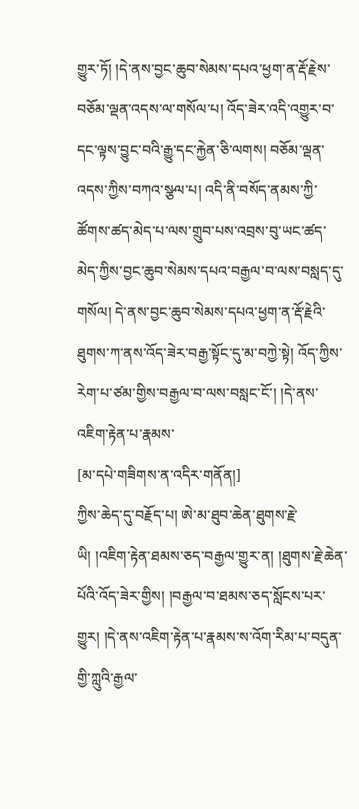གྱུར་ཏོ། །དེ་ནས་བྱང་ཆུབ་སེམས་དཔའ་ཕྱག་ན་རྡོ་རྗེས་བཅོམ་ལྡན་འདས་ལ་གསོལ་པ། འོད་ཟེར་འདི་འགྱུར་བ་དང་ལྟས་བྱུང་བའི་རྒྱུ་དང་རྐྱེན་ཅི་ལགས། བཅོམ་ལྡན་འདས་ཀྱིས་བཀའ་སྩལ་པ། འདི་ནི་བསོད་ནམས་ཀྱི་ཚོགས་ཚད་མེད་པ་ལས་གྲུབ་པས་འབྲས་བུ་ཡང་ཚད་མེད་ཀྱིས་བྱང་ཆུབ་སེམས་དཔའ་བརྒྱལ་བ་ལས་བསླད་དུ་གསོལ། དེ་ནས་བྱང་ཆུབ་སེམས་དཔའ་ཕྱག་ན་རྡོ་རྗེའི་ཐུགས་ཀ་ནས་འོད་ཟེར་བརྒྱ་སྟོང་དུ་མ་བཀྱེ་སྟེ། འོད་ཀྱིས་རེག་པ་ཙམ་གྱིས་བརྒྱལ་བ་ལས་བསླང་ངོ་། །དེ་ནས་འཇིག་རྟེན་པ་རྣམས་
[མ་དཔེ་གཟིགས་ན་འདིར་གནོན།]
ཀྱིས་ཆེད་དུ་བརྗོད་པ། ཨེ་མ་ཐུབ་ཆེན་ཐུགས་རྗེ་ཡི། །འཇིག་རྟེན་ཐམས་ཅད་བརྒྱལ་གྱུར་ན། །ཐུགས་རྗེ་ཆེན་པོའི་འོད་ཟེར་གྱིས། །བརྒྱལ་བ་ཐམས་ཅད་སློངས་པར་གྱུར། །དེ་ནས་འཇིག་རྟེན་པ་རྣམས་ས་འོག་རིམ་པ་བདུན་གྱི་ཀླུའི་རྒྱལ་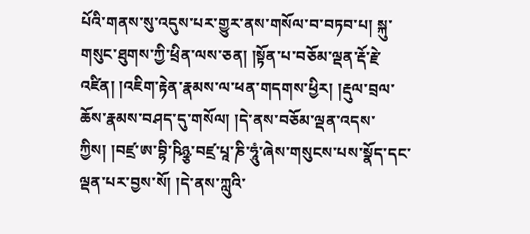པོའི་གནས་སུ་འདུས་པར་གྱུར་ནས་གསོལ་བ་བཏབ་པ། སྐུ་གསུང་ཐུགས་ཀྱི་ཕྲིན་ལས་ཅན། །སྟོན་པ་བཅོམ་ལྡན་རྡོ་རྗེ་འཛིན། །འཇིག་རྟེན་རྣམས་ལ་ཕན་གདགས་ཕྱིར། །རྡུལ་བྲལ་ཆོས་རྣམས་བཤད་དུ་གསོལ། །དེ་ནས་བཅོམ་ལྡན་འདས་ཀྱིས། །བཛྲ་ཨ་བྷི་ཥིཉྩ་བཛྲ་པཱ་ཎི་ཧཱུཾ་ཞེས་གསུངས་པས་སྣོད་དང་ལྡན་པར་བྱས་སོ། །དེ་ནས་ཀླུའི་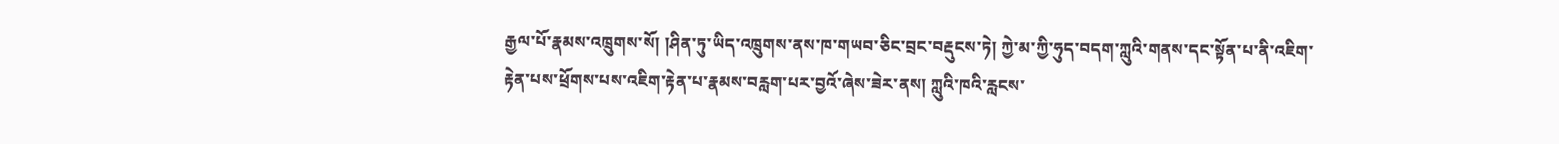རྒྱལ་པོ་རྣམས་འཁྲུགས་སོ། །ཤིན་ཏུ་ཡིད་འཁྲུགས་ནས་ཁ་གཡབ་ཅིང་བྲང་བརྡུངས་ཏེ། ཀྱེ་མ་ཀྱི་ཧུད་བདག་ཀླུའི་གནས་དང་སྟོན་པ་ནི་འཇིག་རྟེན་པས་ཕྲོགས་པས་འཇིག་རྟེན་པ་རྣམས་བརླག་པར་བྱའོ་ཞེས་ཟེར་ནས། ཀླུའི་ཁའི་རླངས་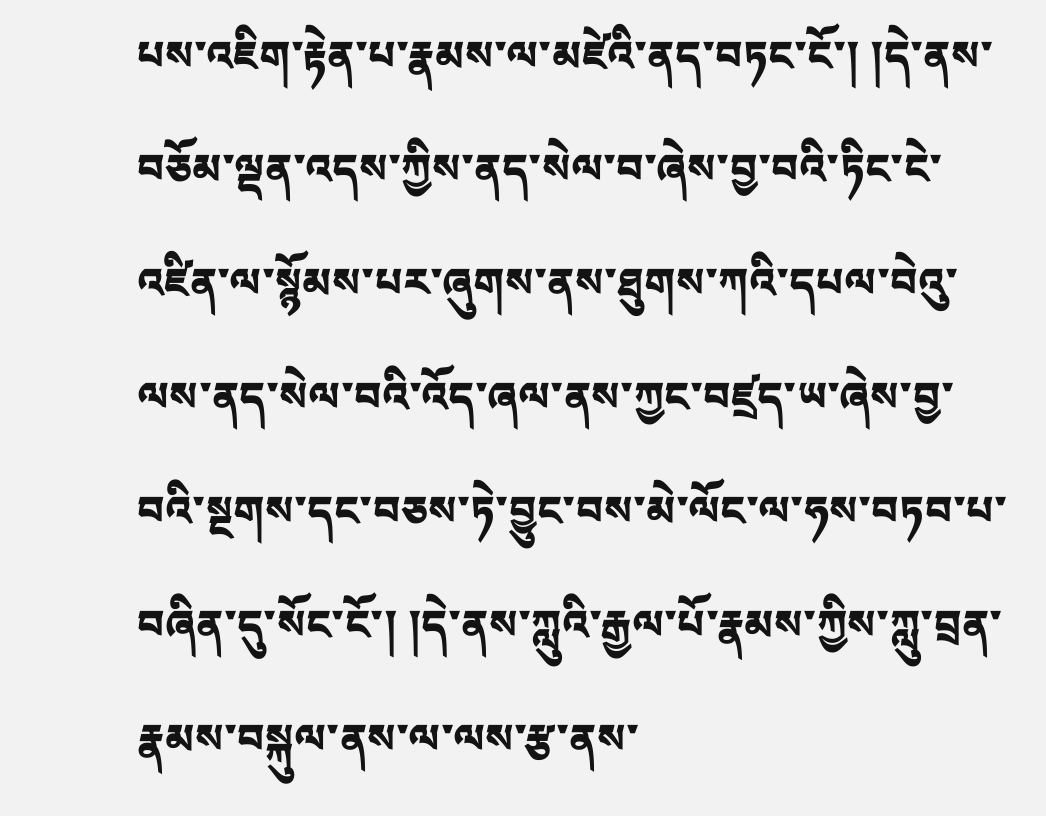པས་འཇིག་རྟེན་པ་རྣམས་ལ་མཛེའི་ནད་བཏང་ངོ་། །དེ་ནས་བཅོམ་ལྡན་འདས་ཀྱིས་ནད་སེལ་བ་ཞེས་བྱ་བའི་ཏིང་ངེ་འཛིན་ལ་སྙོམས་པར་ཞུགས་ནས་ཐུགས་ཀའི་དཔལ་བེའུ་ལས་ནད་སེལ་བའི་འོད་ཞལ་ནས་ཀྱང་བཛྲད་ཡ་ཞེས་བྱ་བའི་སྔགས་དང་བཅས་ཏེ་བྱུང་བས་མེ་ལོང་ལ་ཧས་བཏབ་པ་བཞིན་དུ་སོང་ངོ་། །དེ་ནས་ཀླུའི་རྒྱལ་པོ་རྣམས་ཀྱིས་ཀླུ་བྲན་རྣམས་བསྐུལ་ནས་ལ་ལས་རྩ་ནས་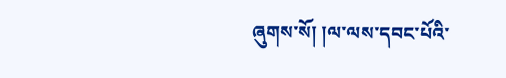ཞུགས་སོ། །ལ་ལས་དབང་པོའི་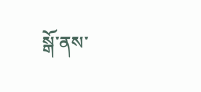སྒོ་ནས་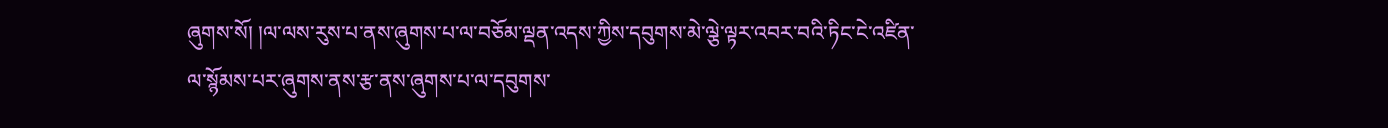ཞུགས་སོ། །ལ་ལས་རུས་པ་ནས་ཞུགས་པ་ལ་བཅོམ་ལྡན་འདས་ཀྱིས་དབུགས་མེ་ལྕེ་ལྟར་འབར་བའི་ཏིང་ངེ་འཛིན་ལ་སྙོམས་པར་ཞུགས་ནས་རྩ་ནས་ཞུགས་པ་ལ་དབུགས་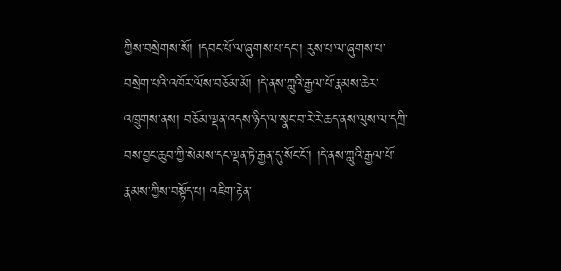ཀྱིས་བསྲེགས་སོ། །དབང་པོ་ལ་ཞུགས་པ་དང་། རུས་པ་ལ་ཞུགས་པ་བསྲེག་པའི་འཁོར་ལོས་བཅོམ་མོ། །དེ་ནས་ཀླུའི་རྒྱལ་པོ་རྣམས་ཆེར་འཁྲུགས་ནས། བཅོམ་ལྡན་འདས་ཉིད་ལ་སྣང་བ་རེ་རེ་ཆད་ནས་ལུས་ལ་དཀྲི་བས་བྱང་ཆུབ་ཀྱི་སེམས་དང་ལྡན་ཏེ་རྒྱན་དུ་སོང་ངོ་། །དེ་ནས་ཀླུའི་རྒྱལ་པོ་རྣམས་ཀྱིས་བསྟོད་པ། འཇིག་རྟེན་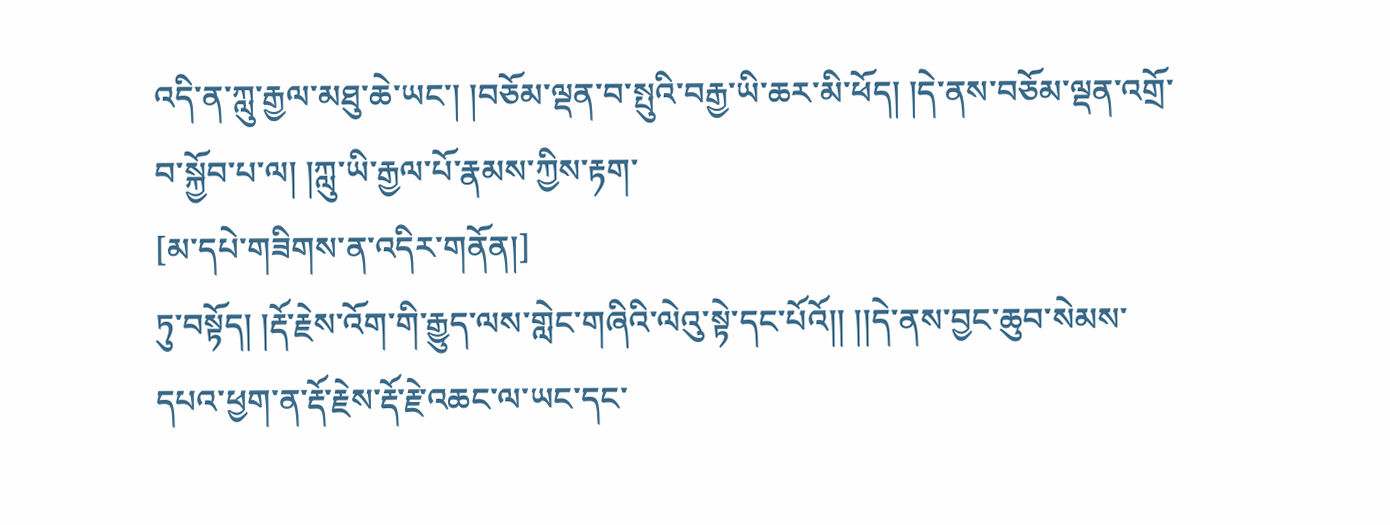འདི་ན་ཀླུ་རྒྱལ་མཐུ་ཆེ་ཡང་། །བཅོམ་ལྡན་བ་སྤུའི་བརྒྱ་ཡི་ཆར་མི་ཕོད། །དེ་ནས་བཅོམ་ལྡན་འགྲོ་བ་སྐྱོབ་པ་ལ། །ཀླུ་ཡི་རྒྱལ་པོ་རྣམས་ཀྱིས་རྟག་
[མ་དཔེ་གཟིགས་ན་འདིར་གནོན།]
ཏུ་བསྟོད། །རྡོ་རྗེས་འོག་གི་རྒྱུད་ལས་གླེང་གཞིའི་ལེའུ་སྟེ་དང་པོའོ།། །།དེ་ནས་བྱང་ཆུབ་སེམས་དཔའ་ཕྱག་ན་རྡོ་རྗེས་རྡོ་རྗེ་འཆང་ལ་ཡང་དང་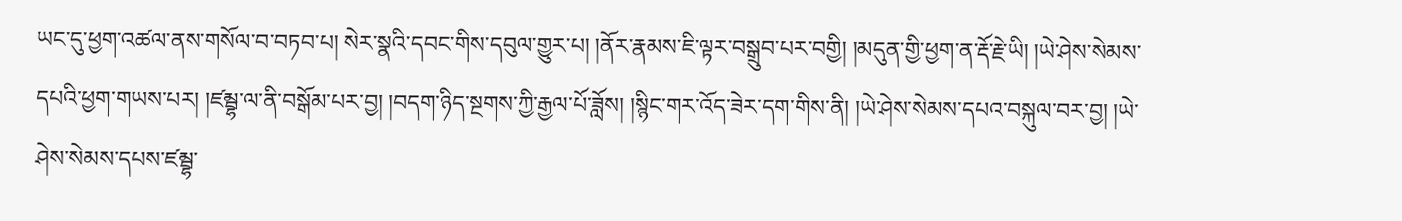ཡང་དུ་ཕྱག་འཚལ་ནས་གསོལ་བ་བཏབ་པ། སེར་སྣའི་དབང་གིས་དབུལ་གྱུར་པ། །ནོར་རྣམས་ཇི་ལྟར་བསྒྲུབ་པར་བགྱི། །མདུན་གྱི་ཕྱག་ན་རྡོ་རྗེ་ཡི། །ཡེ་ཤེས་སེམས་དཔའི་ཕྱག་གཡས་པར། །ཛམྦྷ་ལ་ནི་བསྒོམ་པར་བྱ། །བདག་ཉིད་སྔགས་ཀྱི་རྒྱལ་པོ་ཟློས། །སྙིང་གར་འོད་ཟེར་དག་གིས་ནི། །ཡེ་ཤེས་སེམས་དཔའ་བསྐུལ་བར་བྱ། །ཡེ་ཤེས་སེམས་དཔས་ཛམྦྷ་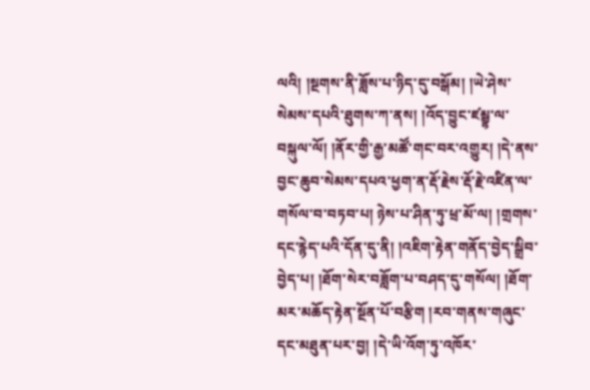ལའི། །སྔགས་ནི་ཟློས་པ་ཉིད་དུ་བསྒོམ། །ཡེ་ཤེས་སེམས་དཔའི་ཐུགས་ཀ་ནས། །འོད་བྱུང་ཛམྦྷ་ལ་བསྐུལ་ལོ། །ནོར་གྱི་རྒྱ་མཚོ་གང་བར་འགྱུར། །དེ་ནས་བྱང་ཆུབ་སེམས་དཔའ་ཕྱག་ན་རྡོ་རྗེས་རྡོ་རྗེ་འཛིན་ལ་གསོལ་བ་བཏབ་པ། ཉེས་པ་ཤིན་ཏུ་ཕྲ་མོ་ལ། །གྲགས་དང་རྙེད་པའི་དོན་དུ་ནི། །འཇིག་རྟེན་གནོད་བྱེད་སྒྲིབ་བྱེད་པ། །ཐོག་སེར་བཟློག་པ་བཤད་དུ་གསོལ། །ཐོག་མར་མཆོད་རྟེན་སྔོན་པོ་བརྩིག །རབ་གནས་གཞུང་དང་མཐུན་པར་བྱ། །དེ་ཡི་འོག་ཏུ་འཁོར་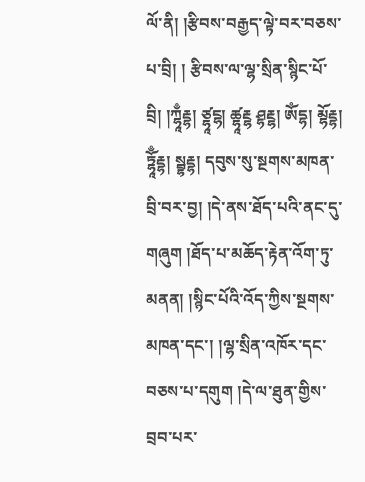ལོ་ནི། །རྩིབས་བརྒྱད་ལྟེ་བར་བཅས་པ་བྲི། ། རྩིབས་ལ་ལྷ་སྲིན་སྙིང་པོ་བྲི། །ཀྷཱྃརྡྷ། ཙྷཱངྷ། ཚྷཱརྔྷ ཤྷརྔྷ། ཨོཾདྷ། མྷོརྡྷ། ཏྷཱོྃརྡྷ། སྦྷརྡྷ། དབུས་སུ་སྔགས་མཁན་བྲི་བར་བྱ། །དེ་ནས་ཐོད་པའི་ནང་དུ་གཞུག །ཐོད་པ་མཆོད་རྟེན་འོག་ཏུ་མནན། །སྙིང་པོའི་འོད་ཀྱིས་སྔགས་མཁན་དང་། །ལྷ་སྲིན་འཁོར་དང་བཅས་པ་དགུག །དེ་ལ་ཐུན་གྱིས་བྲབ་པར་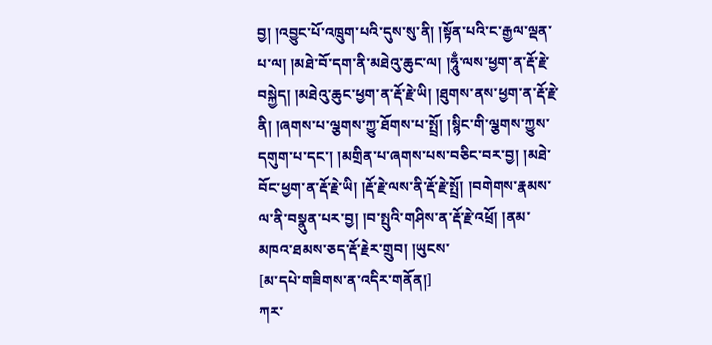བྱ། །འབྱུང་པོ་འཁྲུག་པའི་དུས་སུ་ནི། །སྟོན་པའི་ང་རྒྱལ་ལྡན་པ་ལ། །མཐེ་བོ་དག་ནི་མཐེའུ་ཆུང་ལ། །ཧཱུྃ་ལས་ཕྱག་ན་རྡོ་རྗེ་བསྐྱེད། །མཐེའུ་ཆུང་ཕྱག་ན་རྡོ་རྗེ་ཡི། །ཐུགས་ནས་ཕྱག་ན་རྡོ་རྗེ་ནི། །ཞགས་པ་ལྕགས་ཀྱུ་ཐོགས་པ་སྤྲོ། །སྙིང་གི་ལྕགས་ཀྱུས་དགུག་པ་དང་། །མགྲིན་པ་ཞགས་པས་བཅིང་བར་བྱ། །མཐེ་བོང་ཕྱག་ན་རྡོ་རྗེ་ཡི། །རྡོ་རྗེ་ལས་ནི་རྡོ་རྗེ་སྤྲོ། །བགེགས་རྣམས་ལ་ནི་བསྣུན་པར་བྱ། །བ་སྤུའི་གཤིས་ན་རྡོ་རྗེ་འཕྲོ། །ནམ་མཁའ་ཐམས་ཅད་རྡོ་རྗེར་གྲུབ། །ཡུངས་
[མ་དཔེ་གཟིགས་ན་འདིར་གནོན།]
ཀར་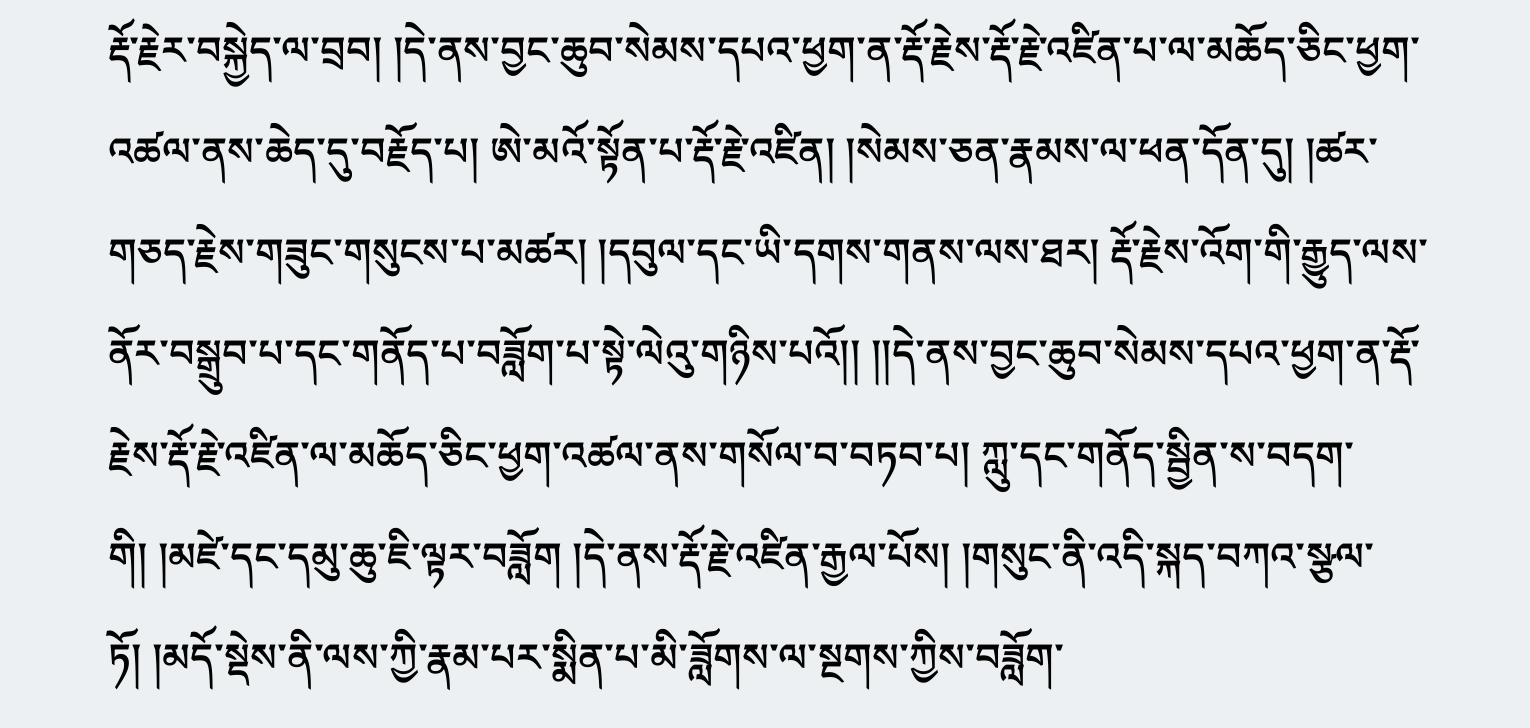རྡོ་རྗེར་བསྐྱེད་ལ་བྲབ། །དེ་ནས་བྱང་ཆུབ་སེམས་དཔའ་ཕྱག་ན་རྡོ་རྗེས་རྡོ་རྗེ་འཛིན་པ་ལ་མཆོད་ཅིང་ཕྱག་འཚལ་ནས་ཆེད་དུ་བརྗོད་པ། ཨེ་མའོ་སྟོན་པ་རྡོ་རྗེ་འཛིན། །སེམས་ཅན་རྣམས་ལ་ཕན་དོན་དུ། །ཚར་གཅད་རྗེས་གཟུང་གསུངས་པ་མཚར། །དབུལ་དང་ཡི་དགས་གནས་ལས་ཐར། རྡོ་རྗེས་འོག་གི་རྒྱུད་ལས་ནོར་བསྒྲུབ་པ་དང་གནོད་པ་བཟློག་པ་སྟེ་ལེའུ་གཉིས་པའོ།། །།དེ་ནས་བྱང་ཆུབ་སེམས་དཔའ་ཕྱག་ན་རྡོ་རྗེས་རྡོ་རྗེ་འཛིན་ལ་མཆོད་ཅིང་ཕྱག་འཚལ་ནས་གསོལ་བ་བཏབ་པ། ཀླུ་དང་གནོད་སྦྱིན་ས་བདག་གི། །མཛེ་དང་དམུ་ཆུ་ཇི་ལྟར་བཟློག །དེ་ནས་རྡོ་རྗེ་འཛིན་རྒྱལ་པོས། །གསུང་ནི་འདི་སྐད་བཀའ་སྩལ་ཏོ། །མདོ་སྡེས་ནི་ལས་ཀྱི་རྣམ་པར་སྨིན་པ་མི་ཟློགས་ལ་སྔགས་ཀྱིས་བཟློག་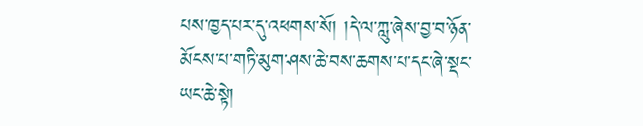པས་ཁྱད་པར་དུ་འཕགས་སོ། །དེ་ལ་ཀླུ་ཞེས་བྱ་བ་ཉོན་མོངས་པ་གཏི་མུག་ཤས་ཆེ་བས་ཆགས་པ་དང་ཞེ་སྡང་ཡང་ཆེ་སྟེ།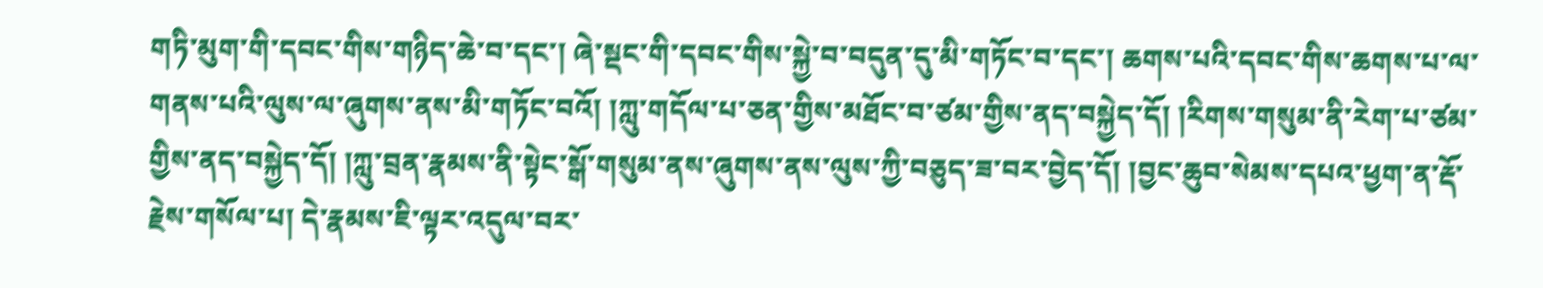གཏི་མུག་གི་དབང་གིས་གཉིད་ཆེ་བ་དང་། ཞེ་སྡང་གི་དབང་གིས་སྐྱེ་བ་བདུན་དུ་མི་གཏོང་བ་དང་། ཆགས་པའི་དབང་གིས་ཆགས་པ་ལ་གནས་པའི་ལུས་ལ་ཞུགས་ནས་མི་གཏོང་བའོ། །ཀླུ་གདོལ་པ་ཅན་གྱིས་མཐོང་བ་ཙམ་གྱིས་ནད་བསྐྱེད་དོ། །རིགས་གསུམ་ནི་རེག་པ་ཙམ་གྱིས་ནད་བསྐྱེད་དོ། །ཀླུ་བྲན་རྣམས་ནི་སྟེང་སྒོ་གསུམ་ནས་ཞུགས་ནས་ལུས་ཀྱི་བཅུད་ཟ་བར་བྱེད་དོ། །བྱང་ཆུབ་སེམས་དཔའ་ཕྱག་ན་རྡོ་རྗེས་གསོལ་པ། དེ་རྣམས་ཇི་ལྟར་འདུལ་བར་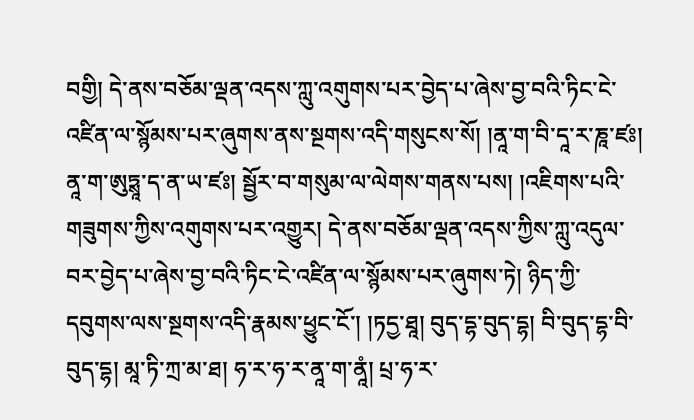བགྱི། དེ་ནས་བཅོམ་ལྡན་འདས་ཀླུ་འགུགས་པར་བྱེད་པ་ཞེས་བྱ་བའི་ཏིང་ངེ་འཛིན་ལ་སྙོམས་པར་ཞུགས་ནས་སྔགས་འདི་གསུངས་སོ། །ནཱ་ག་བི་དཱ་ར་ཎཱ་ཛཿ། ནཱ་ག་ཨུཏྶཱ་ད་ན་ཡ་ཛཿ། སྦྱོར་བ་གསུམ་ལ་ལེགས་གནས་པས། །འཇིགས་པའི་གཟུགས་ཀྱིས་འགུགས་པར་འགྱུར། དེ་ནས་བཅོམ་ལྡན་འདས་ཀྱིས་ཀླུ་འདུལ་བར་བྱེད་པ་ཞེས་བྱ་བའི་ཏིང་ངེ་འཛིན་ལ་སྙོམས་པར་ཞུགས་ཏེ། ཉིད་ཀྱི་དབུགས་ལས་སྔགས་འདི་རྣམས་ཕྱུང་ངོ་། །ཏདྱ་ཐཱ། བུད་དྷ་བུད་དྷ། བི་བུད་དྷ་བི་བུད་དྷ། མཱ་ཏི་ཀྲ་མ་ཐ། ཧ་ར་ཧ་ར་ནཱ་ག་ནཱཾ། པྲ་ཧ་ར་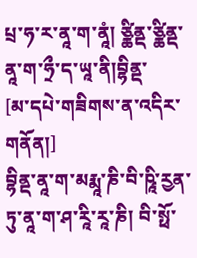པྲ་ཧ་ར་ནཱ་ག་ནཱཾ། ཙྪིནྡ་ཙྪིནྡ་ནཱ་ག་ཧྲྀ་ད་ཡཱ་ནི།བྷིནྡ་
[མ་དཔེ་གཟིགས་ན་འདིར་གནོན།]
བྷིནྡ་ནཱ་ག་མརྨཱ་ཎི་བི་ཥཱི་ཪྱན་ཏུ་ནཱ་ག་ཤ་རཱི་རཱ་ཎི། བི་སྥོ་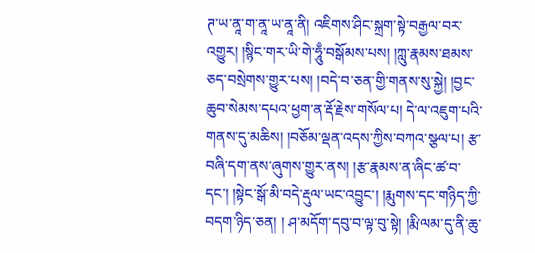ཊ་ཡ་ནཱ་ག་ནཱ་ཡ་ནཱ་ནི། འཇིགས་ཤིང་སྐྲག་སྟེ་བརྒྱལ་བར་འགྱུར། །སྙིང་གར་ཡི་གེ་ཧཱུྃ་བསྒོམས་པས། །ཀླུ་རྣམས་ཐམས་ཅད་བསྲེགས་གྱུར་པས། །བདེ་བ་ཅན་གྱི་གནས་སུ་སྐྱེ། །བྱང་ཆུབ་སེམས་དཔའ་ཕྱག་ན་རྡོ་རྗེས་གསོལ་པ། དེ་ལ་འཇུག་པའི་གནས་དུ་མཆིས། །བཅོམ་ལྡན་འདས་ཀྱིས་བཀའ་སྩལ་པ། རྩ་བཞི་དག་ནས་ཞུགས་གྱུར་ནས། །རྩ་རྣམས་ན་ཞིང་ཚ་བ་དང་། །སྟེང་སྒོ་མི་བདེ་རྡུལ་ཡང་འབྱུང་། །རྨུགས་དང་གཉིད་ཀྱི་བདག་ཉིད་ཅན། ། ཤ་མདོག་དབུ་བ་ལྟ་བུ་སྟེ། །རྨི་ལམ་དུ་ནི་ཆུ་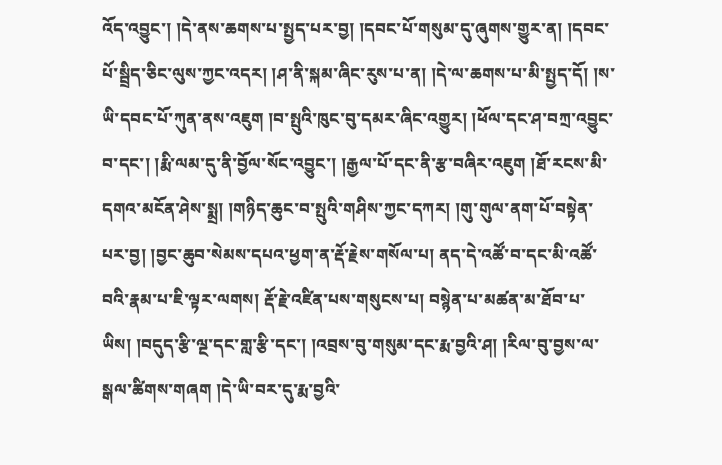འོད་འབྱུང་། །དེ་ནས་ཆགས་པ་སྤྱད་པར་བྱ། །དབང་པོ་གསུམ་དུ་ཞུགས་གྱུར་ན། །དབང་པོ་སྦྲིད་ཅིང་ལུས་ཀྱང་འདར། །ཤ་ནི་སྐམ་ཞིང་རུས་པ་ན། །དེ་ལ་ཆགས་པ་མི་སྤྱད་དོ། །ས་ཡི་དབང་པོ་ཀུན་ནས་འཇུག །བ་སྤུའི་ཁུང་བུ་དམར་ཞིང་འགྱུར། །ཕོལ་དང་ཤ་བཀྲ་འབྱུང་བ་དང་། །རྨི་ལམ་དུ་ནི་བྱོལ་སོང་འབྱུང་། །རྒྱལ་པོ་དང་ནི་རྩ་བཞིར་འཇུག །ཐོ་རངས་མི་དགའ་མངོན་ཤེས་སྨྲ། །གཉིད་ཆུང་བ་སྤུའི་གཤིས་ཀྱང་དཀར། །གུ་གུལ་ནག་པོ་བསྟེན་པར་བྱ། །བྱང་ཆུབ་སེམས་དཔའ་ཕྱག་ན་རྡོ་རྗེས་གསོལ་པ། ནད་དེ་འཚོ་བ་དང་མི་འཚོ་བའི་རྣམ་པ་ཇི་ལྟར་ལགས། རྡོ་རྗེ་འཛིན་པས་གསུངས་པ། བསྙེན་པ་མཚན་མ་ཐོབ་པ་ཡིས། །བདུད་རྩི་ལྔ་དང་གླ་རྩི་དང་། །འབྲས་བུ་གསུམ་དང་རྨ་བྱའི་ཤ། །རིལ་བུ་བྱས་ལ་སྒལ་ཚིགས་གཞག །དེ་ཡི་བར་དུ་རྨ་བྱའི་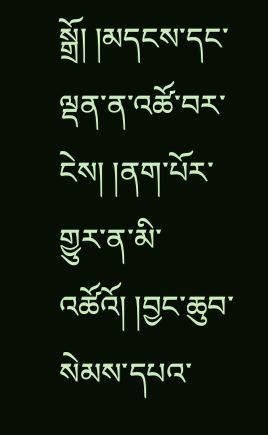སྒྲོ། །མདངས་དང་ལྡན་ན་འཚོ་བར་ངེས། །ནག་པོར་གྱུར་ན་མི་འཚོའོ། །བྱང་ཆུབ་སེམས་དཔའ་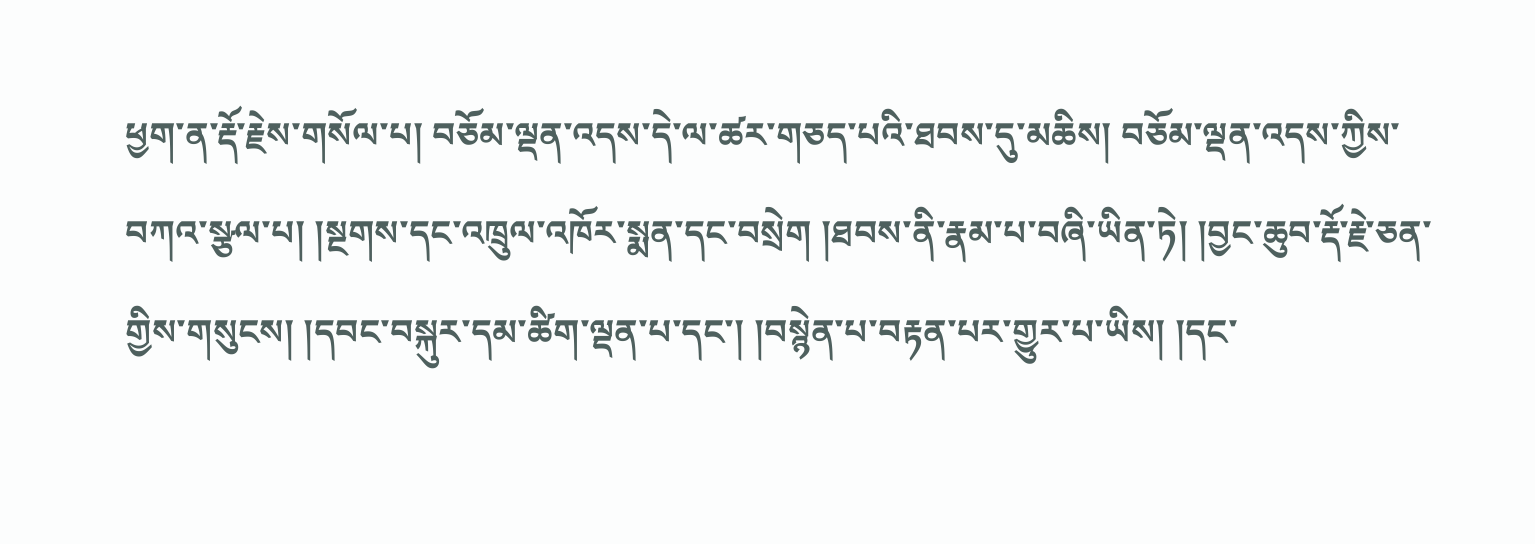ཕྱག་ན་རྡོ་རྗེས་གསོལ་པ། བཅོམ་ལྡན་འདས་དེ་ལ་ཚར་གཅད་པའི་ཐབས་དུ་མཆིས། བཅོམ་ལྡན་འདས་ཀྱིས་བཀའ་སྩལ་པ། །སྔགས་དང་འཁྲུལ་འཁོར་སྨན་དང་བསྲེག །ཐབས་ནི་རྣམ་པ་བཞི་ཡིན་ཏེ། །བྱང་ཆུབ་རྡོ་རྗེ་ཅན་གྱིས་གསུངས། །དབང་བསྐུར་དམ་ཚིག་ལྡན་པ་དང་། །བསྙེན་པ་བརྟན་པར་གྱུར་པ་ཡིས། །དང་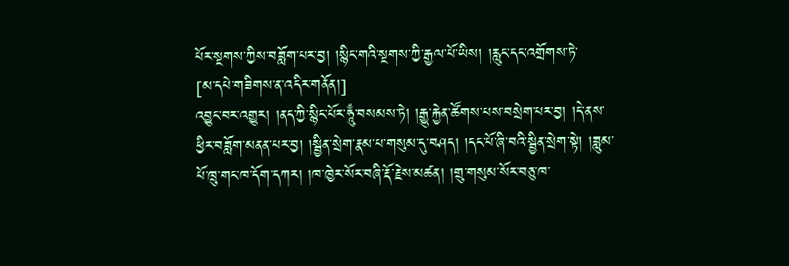པོར་སྔགས་ཀྱིས་བཟློག་པར་བྱ། །སྙིང་གའི་སྔགས་ཀྱི་རྒྱལ་པོ་ཡིས། །རླུང་དང་འགྲོགས་ཏེ་
[མ་དཔེ་གཟིགས་ན་འདིར་གནོན།]
འབྱུང་བར་འགྱུར། །ནད་ཀྱི་སྙིང་པོར་ཧཱུྃ་བསམས་ཏེ། །རྒྱུ་རྐྱེན་ཚོགས་པས་བསྲེག་པར་བྱ། །དེ་ནས་ཕྱིར་བཟློག་མནན་པར་བྱ། །སྦྱིན་སྲེག་རྣམ་པ་གསུམ་དུ་བཤད། །དང་པོ་ཞི་བའི་སྦྱིན་སྲེག་སྟེ། །ཟླུམ་པོ་ཁྲུ་གང་ཁ་དོག་དཀར། །ཁ་ཁྱེར་སོར་བཞི་རྡོ་རྗེས་མཚན། །གྲུ་གསུམ་སོར་བཅུ་ཁ་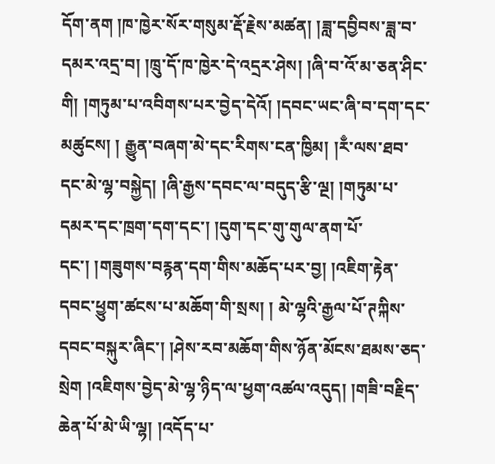དོག་ནག །ཁ་ཁྱེར་སོར་གསུམ་རྡོ་རྗེས་མཚན། །ཟླ་དབྱིབས་ཟླ་བ་དམར་འདྲ་བ། །ཁྲུ་དོ་ཁ་ཁྱེར་དེ་འདྲར་ཤེས། །ཞི་བ་འོ་མ་ཅན་ཤིང་གི། །གཏུམ་པ་འབིགས་པར་བྱེད་དེའོ། །དབང་ཡང་ཞི་བ་དག་དང་མཚུངས། ། རྒྱུན་བཞག་མེ་དང་རིགས་ངན་ཁྱིམ། །རྃ་ལས་ཐབ་དང་མེ་ལྷ་བསྐྱེད། །ཞི་རྒྱས་དབང་ལ་བདུད་རྩི་ལྔ། །གཏུམ་པ་དམར་དང་ཁྲག་དག་དང་། །དུག་དང་གུ་གུལ་ནག་པོ་དང་། །གཟུགས་བརྙན་དག་གིས་མཆོད་པར་བྱ། །འཇིག་རྟེན་དབང་ཕྱུག་ཚངས་པ་མཆོག་གི་སྲས། ། མེ་ལྷའི་རྒྱལ་པོ་ཊཀྐིས་དབང་བསྐུར་ཞིང་། །ཤེས་རབ་མཆོག་གིས་ཉོན་མོངས་ཐམས་ཅད་སྲེག །འཇིགས་བྱེད་མེ་ལྷ་ཉིད་ལ་ཕྱག་འཚལ་འདུད། །གཟི་བརྗིད་ཆེན་པོ་མེ་ཡི་ལྷ། །འདོད་པ་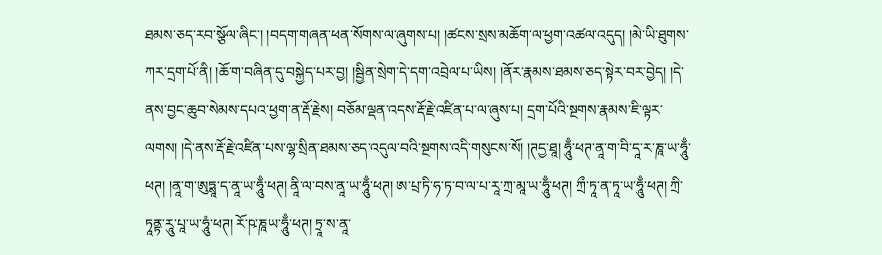ཐམས་ཅད་རབ་སྩོལ་ཞིང་། །བདག་གཞན་ཕན་སོགས་ལ་ཞུགས་པ། །ཚངས་སྲས་མཆོག་ལ་ཕྱག་འཚལ་འདུད། །མེ་ཡི་ཐུགས་ཀར་དྲག་པོ་ནི། །ཆོ་ག་བཞིན་དུ་བསྐྱེད་པར་བྱ། །སྦྱིན་སྲེག་དེ་དག་འབྲེལ་པ་ཡིས། །ནོར་རྣམས་ཐམས་ཅད་སྟེར་བར་བྱེད། །དེ་ནས་བྱང་ཆུབ་སེམས་དཔའ་ཕྱག་ན་རྡོ་རྗེས། བཅོམ་ལྡན་འདས་རྡོ་རྗེ་འཛིན་པ་ལ་ཞུས་པ། དྲག་པོའི་སྔགས་རྣམས་ཇི་ལྟར་ལགས། །དེ་ནས་རྡོ་རྗེ་འཛིན་པས་ལྷ་སྲིན་ཐམས་ཅད་འདུལ་བའི་སྔགས་འདི་གསུངས་སོ། །ཊདྱ་ཐཱ། ཧཱུྃ་ཕཊ་ནཱ་ག་བི་དཱ་ར་ཎཱ་ཡ་ཧཱུྃ་ཕཊ། །ནཱ་ག་ཨུཏྶཱ་ད་ནཱ་ཡ་ཧཱུྃ་ཕཊ། ནཱི་ལ་བས་ནཱ་ཡ་ཧཱུྃ་ཕཊ། ཨ་པྲ་ཏི་ཧ་ཏ་བ་ལ་པ་རཱ་ཀྲ་མཱ་ཡ་ཧཱུྃ་ཕཊ། ཀྲྀ་ཏཱ་ན་ཏཱ་ཡ་ཧཱུྃ་ཕཊ། ཀྲི་ཏཱནྟ་རཱུ་པཱ་ཡ་ཧཱུཾ་ཕཊ། རོ་ཥ་ཎཱཡ་ཧཱུྃ་ཕཊ། ཏྲཱ་ས་ནཱ་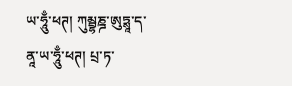ཡ་ཧཱུྃ་ཕཊ། ཀུམྦྷཎྜ་ཨུཏྶཱ་ད་ནཱ་ཡ་ཧཱུྃ་ཕཊ། པྲ་ཏ་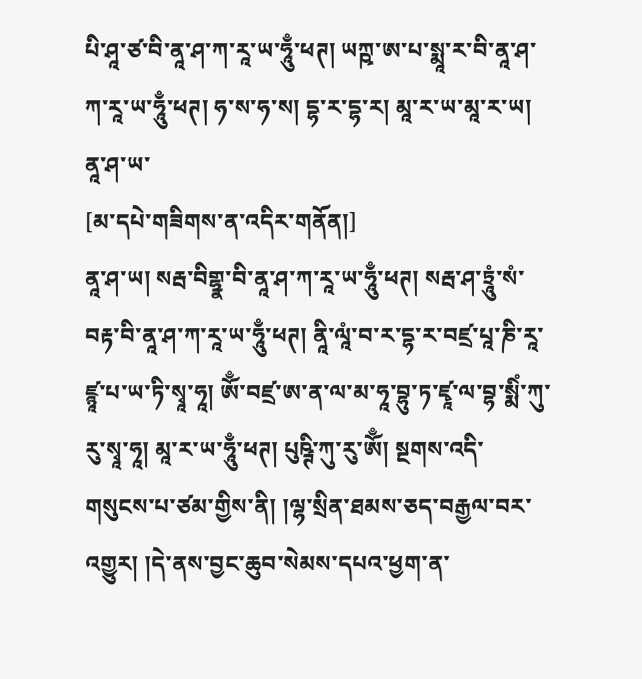པི་ཤཱ་ཙ་བི་ནཱ་ཤ་ཀ་རཱ་ཡ་ཧཱུྃ་ཕཊ། ཡཀྵ་ཨ་པ་སྨཱ་ར་བི་ནཱ་ཤ་ཀ་རཱ་ཡ་ཧཱུྃ་ཕཊ། ཧ་ས་ཧ་ས། དྷ་ར་དྷ་ར། མཱ་ར་ཡ་མཱ་ར་ཡ། ནཱ་ཤ་ཡ་
[མ་དཔེ་གཟིགས་ན་འདིར་གནོན།]
ནཱ་ཤ་ཡ། སརྦ་བིགྷྣ་བི་ནཱ་ཤ་ཀ་རཱ་ཡ་ཧཱུྃ་ཕཊ། སརྦ་ཤ་ཏྲཱུཾ་སཾ་བརྟ་བི་ནཱ་ཤ་ཀ་རཱ་ཡ་ཧཱུྃ་ཕཊ། ནཱི་ལཱཾ་བ་ར་དྷ་ར་བཛྲ་པཱ་ཎི་རཱ་ཛྙཱ་པ་ཡ་ཏི་སྭཱ་ཧཱ། ཨོྃ་བཛྲ་ཨ་ན་ལ་མ་ཧཱ་བྷུ་ཏ་ཛྭཱ་ལ་བྷ་སྨིཾ་ཀུ་རུ་སྭཱ་ཧཱ། མཱ་ར་ཡ་ཧཱུྃ་ཕཊ། པུཥྚི་ཀུ་རུ་ཨོྃ། སྔགས་འདི་གསུངས་པ་ཙམ་གྱིས་ནི། །ལྷ་སྲིན་ཐམས་ཅད་བརྒྱལ་བར་འགྱུར། །དེ་ནས་བྱང་ཆུབ་སེམས་དཔའ་ཕྱག་ན་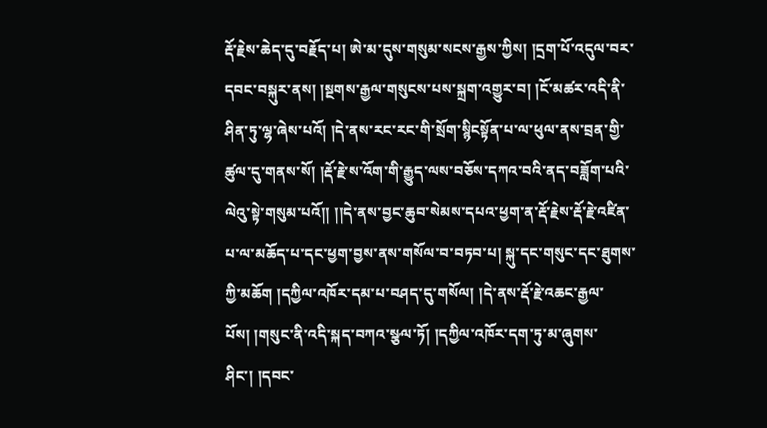རྡོ་རྗེས་ཆེད་དུ་བརྗོད་པ། ཨེ་མ་དུས་གསུམ་སངས་རྒྱས་ཀྱིས། །དྲག་པོ་འདུལ་བར་དབང་བསྐུར་ནས། །སྔགས་རྒྱལ་གསུངས་པས་སྐྲག་འགྱུར་བ། །ངོ་མཚར་འདི་ནི་ཤིན་ཏུ་ལྷ་ཞེས་པའོ། །དེ་ནས་རང་རང་གི་སྲོག་སྙིངསྟོན་པ་ལ་ཕུལ་ནས་བྲན་གྱི་ཚུལ་དུ་གནས་སོ། །རྡོ་རྗེ་ས་འོག་གི་རྒྱུད་ལས་བཅོས་དཀའ་བའི་ནད་བཟློག་པའི་ལེའུ་སྟེ་གསུམ་པའོ།། །།དེ་ནས་བྱང་ཆུབ་སེམས་དཔའ་ཕྱག་ན་རྡོ་རྗེས་རྡོ་རྗེ་འཛིན་པ་ལ་མཆོད་པ་དང་ཕྱག་བྱས་ནས་གསོལ་བ་བཏབ་པ། སྐུ་དང་གསུང་དང་ཐུགས་ཀྱི་མཆོག །དཀྱིལ་འཁོར་དམ་པ་བཤད་དུ་གསོལ། །དེ་ནས་རྡོ་རྗེ་འཆང་རྒྱལ་པོས། །གསུང་ནི་འདི་སྐད་བཀའ་སྩལ་ཏོ། །དཀྱིལ་འཁོར་དག་ཏུ་མ་ཞུགས་ཤིང་། །དབང་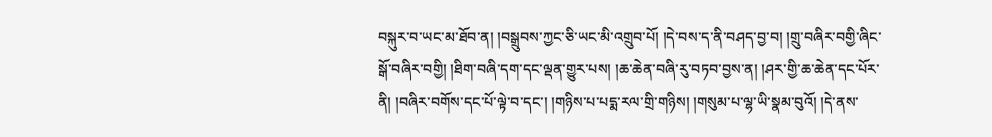བསྐུར་བ་ཡང་མ་ཐོབ་ན། །བསྒྲུབས་ཀྱང་ཅི་ཡང་མི་འགྲུབ་པོ། །དེ་བས་ད་ནི་བཤད་བྱ་བ། །གྲུ་བཞིར་བགྱི་ཞིང་སྒོ་བཞིར་བགྱི། །ཐིག་བཞི་དག་དང་ལྡན་གྱུར་པས། །ཆ་ཆེན་བཞི་རུ་བཏབ་བྱས་ན། །ཤར་གྱི་ཆ་ཆེན་དང་པོར་ནི། །བཞིར་བགོས་དང་པོ་ལྟེ་བ་དང་། །གཉིས་པ་པདྨ་རལ་གྲི་གཉིས། །གསུམ་པ་ལྷ་ཡི་སྣམ་བུའོ། །དེ་ནས་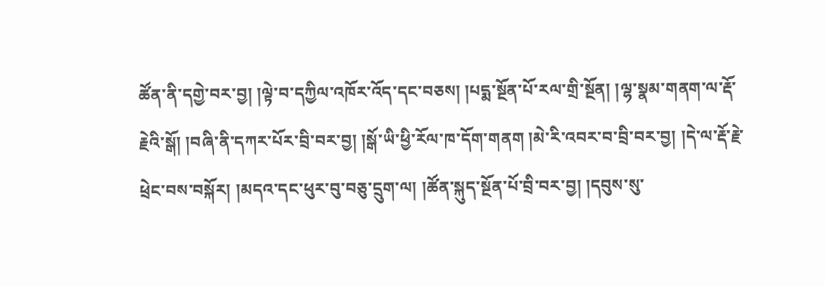ཚོན་ནི་དགྱེ་བར་བྱ། །ལྟེ་བ་དཀྱིལ་འཁོར་འོད་དང་བཅས། །པདྨ་སྔོན་པོ་རལ་གྲི་སྔོན། །ལྷ་སྣམ་གནག་ལ་རྡོ་རྗེའི་སྒོ། །བཞི་ནི་དཀར་པོར་བྲི་བར་བྱ། །སྒོ་ཡི་ཕྱི་རོལ་ཁ་དོག་གནག །མེ་རི་འབར་བ་བྲི་བར་བྱ། །དེ་ལ་རྡོ་རྗེ་ཕྲེང་བས་བསྐོར། །མདའ་དང་ཕུར་བུ་བཅུ་དྲུག་ལ། །ཚོན་སྐུད་སྔོན་པོ་བྲི་བར་བྱ། །དབུས་སུ་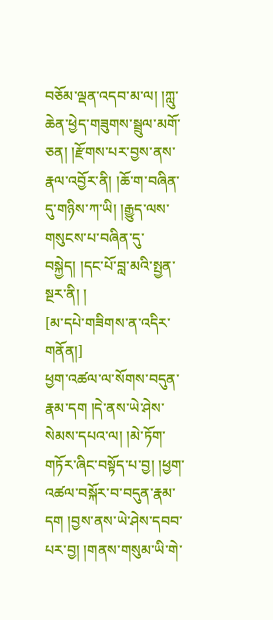བཅོམ་ལྡན་འདབ་མ་ལ། །ཀླུ་ཆེན་ཕྱེད་གཟུགས་སྦྲུལ་མགོ་ཅན། །རྫོགས་པར་བྱས་ནས་རྣལ་འབྱོར་ནི། །ཆོ་ག་བཞིན་དུ་གཉིས་ཀ་ཡི། །རྒྱུད་ལས་གསུངས་པ་བཞིན་དུ་བསྐྱེད། །དང་པོ་བླ་མའི་སྤྱན་སྔར་ནི། །
[མ་དཔེ་གཟིགས་ན་འདིར་གནོན།]
ཕྱག་འཚལ་ལ་སོགས་བདུན་རྣམ་དག །དེ་ནས་ཡེ་ཤེས་སེམས་དཔའ་ལ། །མེ་ཏོག་གཏོར་ཞིང་བསྟོད་པ་བྱ། །ཕྱག་འཚལ་བསྐོར་བ་བདུན་རྣམ་དག །བྱས་ནས་ཡེ་ཤེས་དབབ་པར་བྱ། །གནས་གསུམ་ཡི་གེ་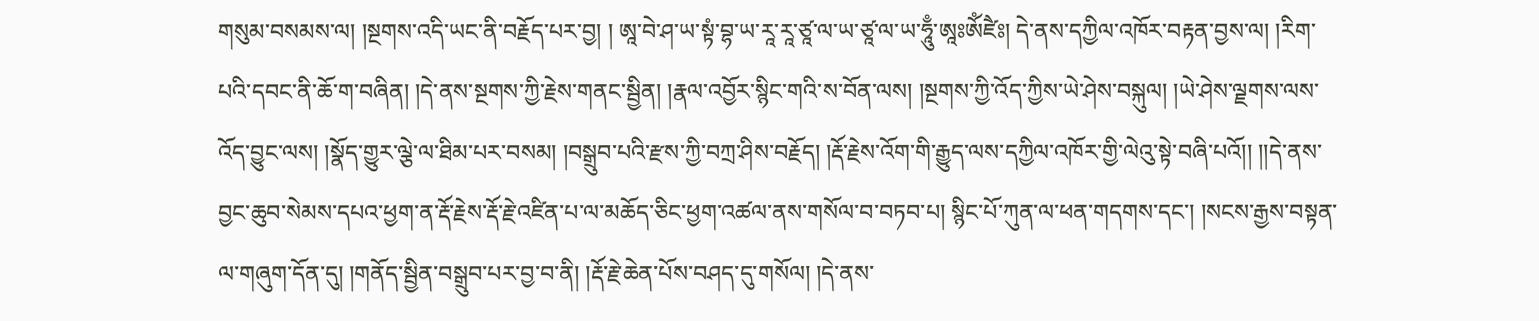གསུམ་བསམས་ལ། །སྔགས་འདི་ཡང་ནི་བརྗོད་པར་བྱ། ། ཨཱ་བེ་ཤ་ཡ་སྟཾ་བྷ་ཡ་རཱ་རཱ་ཙཱ་ལ་ཡ་ཙཱ་ལ་ཡ་ཧཱུྃ་ཨཱཿཨོཾཛཻཿ། དེ་ནས་དཀྱིལ་འཁོར་བརྟན་བྱས་ལ། །རིག་པའི་དབང་ནི་ཆོ་ག་བཞིན། །དེ་ནས་སྔགས་ཀྱི་རྗེས་གནང་སྦྱིན། །རྣལ་འབྱོར་སྙིང་གའི་ས་བོན་ལས། །སྔགས་ཀྱི་འོད་ཀྱིས་ཡེ་ཤེས་བསྐུལ། །ཡེ་ཤེས་ལྗགས་ལས་འོད་བྱུང་ལས། །སྣོད་གྱུར་ལྕེ་ལ་ཐིམ་པར་བསམ། །བསྒྲུབ་པའི་རྫས་ཀྱི་བཀྲ་ཤིས་བརྗོད། །རྡོ་རྗེས་འོག་གི་རྒྱུད་ལས་དཀྱིལ་འཁོར་གྱི་ལེའུ་སྟེ་བཞི་པའོ།། །།དེ་ནས་བྱང་ཆུབ་སེམས་དཔའ་ཕྱག་ན་རྡོ་རྗེས་རྡོ་རྗེ་འཛིན་པ་ལ་མཆོད་ཅིང་ཕྱག་འཚལ་ནས་གསོལ་བ་བཏབ་པ། སྙིང་པོ་ཀུན་ལ་ཕན་གདགས་དང་། །སངས་རྒྱས་བསྟན་ལ་གཞུག་དོན་དུ། །གནོད་སྦྱིན་བསྒྲུབ་པར་བྱ་བ་ནི། །རྡོ་རྗེ་ཆེན་པོས་བཤད་དུ་གསོལ། །དེ་ནས་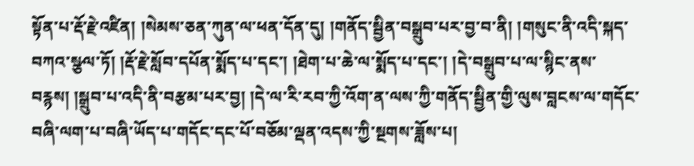སྟོན་པ་རྡོ་རྗེ་འཛིན། །སེམས་ཅན་ཀུན་ལ་ཕན་དོན་དུ། །གནོད་སྦྱིན་བསྒྲུབ་པར་བྱ་བ་ནི། །གསུང་ནི་འདི་སྐད་བཀའ་སྩལ་ཏོ། །རྡོ་རྗེ་སློབ་དཔོན་སྨོད་པ་དང་། །ཐེག་པ་ཆེ་ལ་སྨོད་པ་དང་། །དེ་བསྒྲུབ་པ་ལ་སྙིང་ནས་བརྙས། །སྒྲུབ་པ་འདི་ནི་བརྩམ་པར་བྱ། །དེ་ལ་རི་རབ་ཀྱི་འོག་ན་ལས་ཀྱི་གནོད་སྦྱིན་གྱི་ལུས་བླངས་ལ་གདོང་བཞི་ལག་པ་བཞི་ཡོད་པ་གདོང་དང་པོ་བཅོམ་ལྡན་འདས་ཀྱི་སྔགས་ཟློས་པ།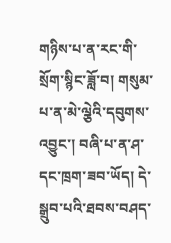གཉིས་པ་ན་རང་གི་སྲོག་སྙིང་ཟློ་བ། གསུམ་པ་ན་མེ་ལྕེའི་དབུགས་འབྱུང་། བཞི་པ་ན་ཤ་དང་ཁྲག་ཟབ་ཡོད། དེ་སྒྲུབ་པའི་ཐབས་བཤད་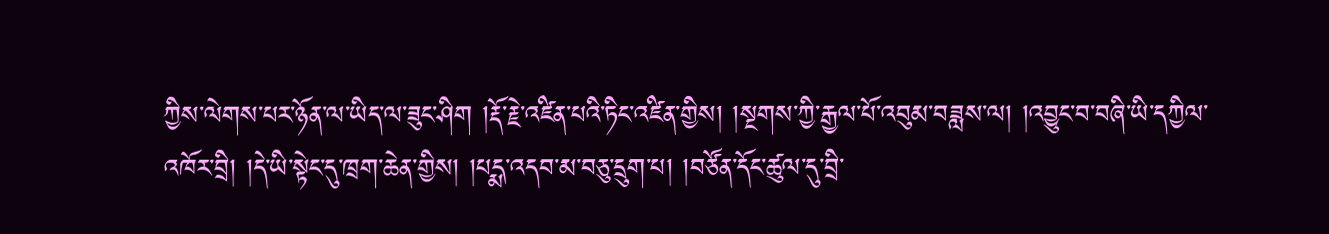ཀྱིས་ལེགས་པར་ཉོན་ལ་ཡིད་ལ་ཟུང་ཤིག །རྡོ་རྗེ་འཛིན་པའི་ཏིང་འཛིན་གྱིས། །སྔགས་ཀྱི་རྒྱལ་པོ་འབུམ་བཟླས་ལ། །འབྱུང་བ་བཞི་ཡི་དཀྱིལ་འཁོར་བྲི། །དེ་ཡི་སྟེང་དུ་ཁྲག་ཆེན་གྱིས། །པདྨ་འདབ་མ་བཅུ་དྲུག་པ། །བཙོན་དོང་ཚུལ་དུ་བྲི་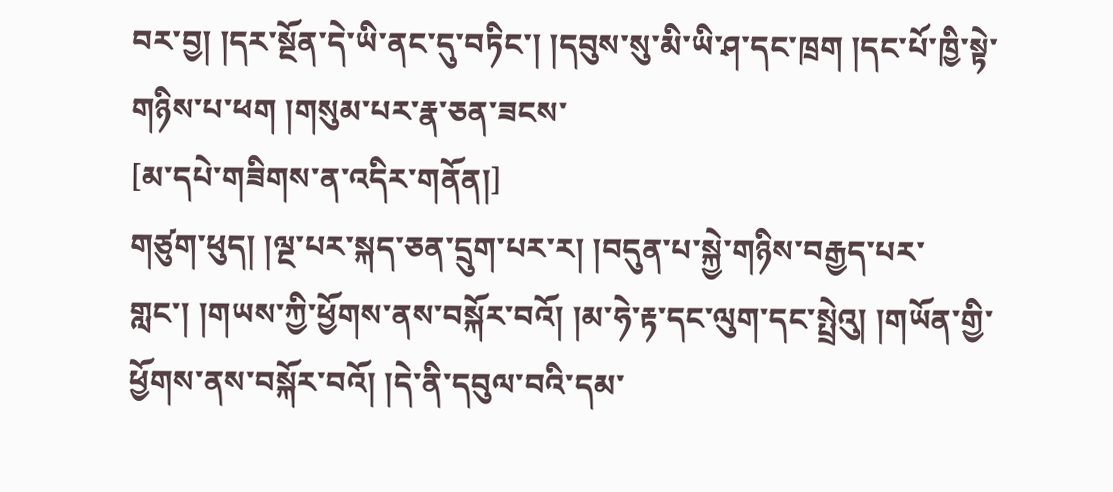བར་བྱ། །དར་སྔོན་དེ་ཡི་ནང་དུ་བཏིང་། །དབུས་སུ་མི་ཡི་ཤ་དང་ཁྲག །དང་པོ་ཁྱི་སྟེ་གཉིས་པ་ཕག །གསུམ་པར་རྣ་ཅན་ཟངས་
[མ་དཔེ་གཟིགས་ན་འདིར་གནོན།]
གཙུག་ཕུད། །ལྔ་པར་སྐད་ཅན་དྲུག་པར་ར། །བདུན་པ་སྐྱེ་གཉིས་བརྒྱད་པར་གླང་། །གཡས་ཀྱི་ཕྱོགས་ནས་བསྐོར་བའོ། །མ་ཧེ་རྟ་དང་ལུག་དང་སྤྲེའུ། །གཡོན་གྱི་ཕྱོགས་ནས་བསྐོར་བའོ། །དེ་ནི་དབུལ་བའི་དམ་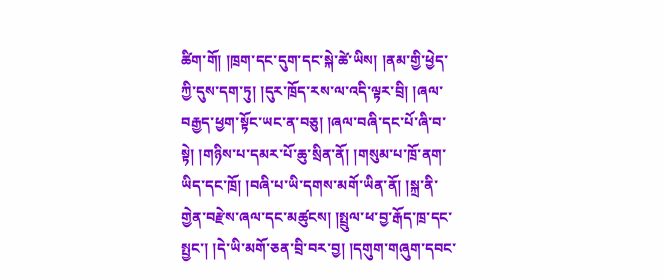ཚིག་གོ། །ཁྲག་དང་དུག་དང་སྐེ་ཚེ་ཡིས། །ནམ་གྱི་ཕྱེད་ཀྱི་དུས་དག་ཏུ། །དུར་ཁྲོད་རས་ལ་འདི་ལྟར་བྲི། །ཞལ་བརྒྱད་ཕྱག་སྟོང་ཡང་ན་བཅུ། །ཞལ་བཞི་དང་པོ་ཞི་བ་སྟེ། །གཉིས་པ་དམར་པོ་ཆུ་སྲིན་ནོ། །གསུམ་པ་ཁྲོ་ནག་ཡིད་དང་ཁྲོ། །བཞི་པ་ཡི་དགས་མགོ་ཡིན་ནོ། །སྐྲ་ནི་གྱེན་བརྫེས་ཞལ་དང་མཚུངས། །སྤྲུལ་ཕ་བྱ་རྒོད་ཁྲ་དང་སྤྱང་། །དེ་ཡི་མགོ་ཅན་བྲི་བར་བྱ། །དགུག་གཞུག་དབང་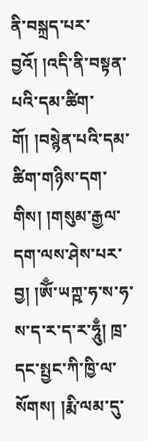ནི་བསྐྲད་པར་བྱའོ། །འདི་ནི་བསྟན་པའི་དམ་ཚིག་གོ། །བསྙེན་པའི་དམ་ཚིག་གཉིས་དག་གིས། །གསུམ་རྒྱལ་དག་ལས་ཤེས་པར་བྱ། །ཨོྃ་ཡཀྵ་ཧ་ས་ཧ་ས་ད་ར་ད་ར་ཧཱུྃ། ཁྲ་དང་སྤྱང་ཀི་ཁྱི་ལ་སོགས། །རྨི་ལམ་དུ་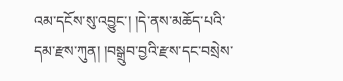འམ་དངོས་སུ་འབྱུང་། །དེ་ནས་མཆོད་པའི་དམ་རྫས་ཀུན། །བསྒྲུབ་བྱའི་རྫས་དང་བསྲེས་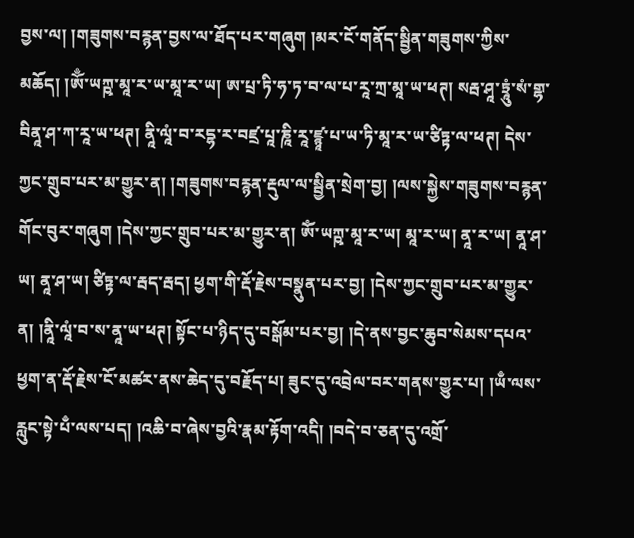བྱས་ལ། །གཟུགས་བརྙན་བྱས་ལ་ཐོད་པར་གཞུག །མར་ངོ་གནོད་སྦྱིན་གཟུགས་ཀྱིས་མཆོད། །ཨོྃ་ཡཀྵ་མཱ་ར་ཡ་མཱ་ར་ཡ། ཨ་པྲ་ཏི་ཧ་ཏ་བ་ལ་པ་རཱ་ཀྲ་མཱ་ཡ་ཕཊ། སརྦ་ཤཱ་ཏྲཱུཾ་སཾ་གྷ་བིནཱ་ཤ་ཀ་རཱ་ཡ་ཕཊ། ནཱི་ལཱཾ་བ་རདྷ་ར་བཛྲ་པཱ་ཎཱི་རཱ་ཛྙཱ་པ་ཡ་ཏི་མཱ་ར་ཡ་ཙིཏྟ་ལ་ཕཊ། དེས་ཀྱང་གྲུབ་པར་མ་གྱུར་ན། །གཟུགས་བརྙན་རྡུལ་ལ་སྦྱིན་སྲེག་བྱ། །ལས་སྐྱེས་གཟུགས་བརྙན་གོང་བུར་གཞུག །དེས་ཀྱང་གྲུབ་པར་མ་གྱུར་ན། ཨོཾ་ཡཀྵ་མཱ་ར་ཡ། མཱ་ར་ཡ། ནཱ་ར་ཡ། ནཱ་ཤ་ཡ། ནཱ་ཤ་ཡ། ཙིཏྟ་ལ་རྦད་རྦད། ཕྱག་གི་རྡོ་རྗེས་བསྣུན་པར་བྱ། །དེས་ཀྱང་གྲུབ་པར་མ་གྱུར་ན། །ནཱི་ལཱཾ་བ་ས་ནཱ་ཡ་ཕཊ། སྟོང་པ་ཉིད་དུ་བསྒོམ་པར་བྱ། །དེ་ནས་བྱང་ཆུབ་སེམས་དཔའ་ཕྱག་ན་རྡོ་རྗེས་ངོ་མཚར་ནས་ཆེད་དུ་བརྗོད་པ། ཟུང་དུ་འབྲེལ་བར་གནས་གྱུར་པ། །ཡྃ་ལས་རླུང་སྟེ་པྃ་ལས་པད། །འཆི་བ་ཞེས་བྱའི་རྣམ་རྟོག་འདི། །བདེ་བ་ཅན་དུ་འགྲོ་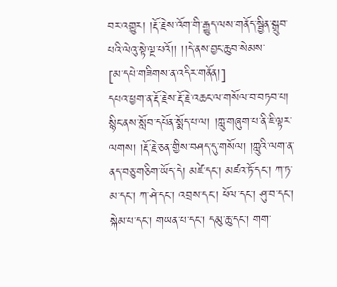བར་འགྱུར། །རྡོ་རྗེས་འོག་གི་རྒྱུད་ལས་གནོད་སྦྱིན་སྒྲུབ་པའི་ལེའུ་སྟེ་ལྔ་པའོ།། །།དེ་ནས་བྱང་ཆུབ་སེམས་
[མ་དཔེ་གཟིགས་ན་འདིར་གནོན།]
དཔའ་ཕྱག་ན་རྡོ་རྗེས་རྡོ་རྗེ་འཆང་ལ་གསོལ་བ་བཏབ་པ། སྙིང་ནས་སློབ་དཔོན་སྨོད་པ་ལ། །ཀླུ་གཞུག་པ་ནི་ཇི་ལྟར་ལགས། །རྡོ་རྗེ་ཅན་གྱིས་བཤད་དུ་གསོལ། །ཀླུའི་ལག་ན་ནད་བཅུ་གཅིག་ཡོད་དེ། མཛེ་དང་། མཛའ་ཏོ་དང་། ཀ་ཏ་མ་དང་། ཀ་ཤེ་དང་། འབྲས་དང་། ཕོལ་དང་། ཤུ་བ་དང་། སྐེམ་པ་དང་། གཡན་པ་དང་། དམུ་ཆུ་དང་། གག་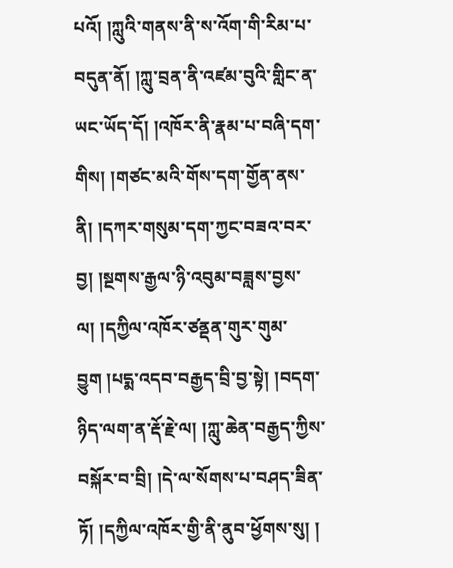པའོ། །ཀླུའི་གནས་ནི་ས་འོག་གི་རིམ་པ་བདུན་ནོ། །ཀླུ་བྲན་ནི་འཛམ་བུའི་གླིང་ན་ཡང་ཡོད་དོ། །འཁོར་ནི་རྣམ་པ་བཞི་དག་གིས། །གཙང་མའི་གོས་དག་གྱོན་ནས་ནི། །དཀར་གསུམ་དག་ཀྱང་བཟའ་བར་བྱ། །སྔགས་རྒྱལ་ཉི་འབུམ་བཟླས་བྱས་ལ། །དཀྱིལ་འཁོར་ཙནྡན་གུར་གུམ་བྱུག །པདྨ་འདབ་བརྒྱད་བྲི་བྱ་སྟེ། །བདག་ཉིད་ལག་ན་རྡོ་རྗེ་ལ། །ཀླུ་ཆེན་བརྒྱད་ཀྱིས་བསྐོར་བ་བྲི། །དེ་ལ་སོགས་པ་བཤད་ཟིན་ཏོ། །དཀྱིལ་འཁོར་གྱི་ནི་ནུབ་ཕྱོགས་སུ། །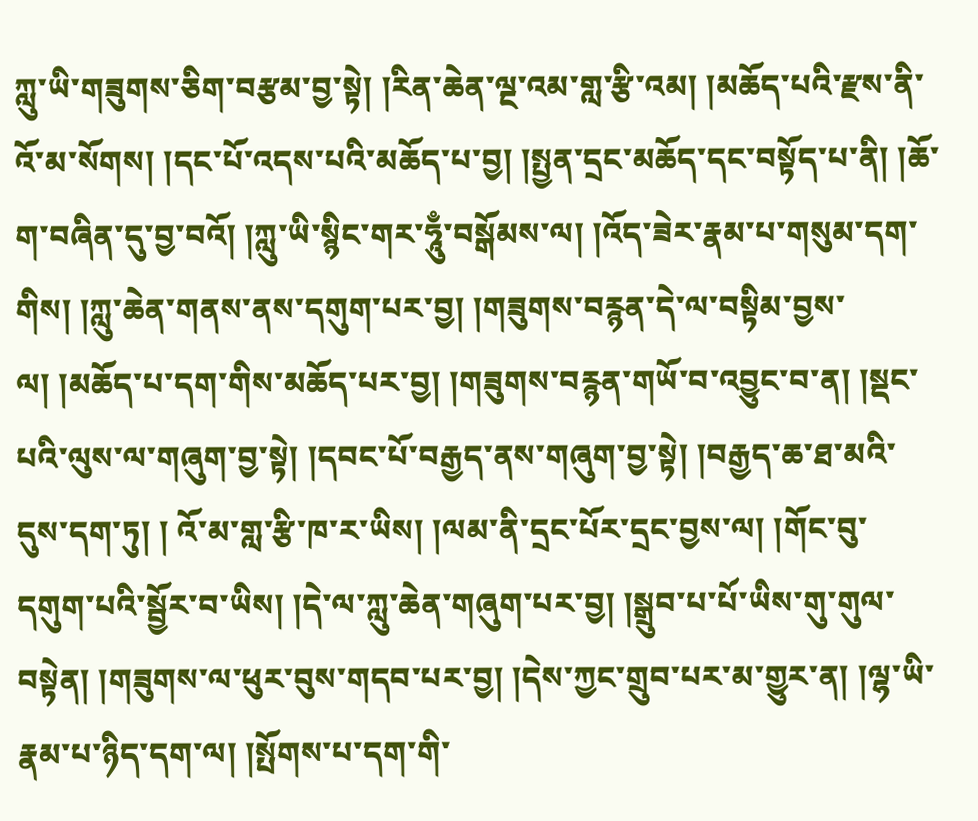ཀླུ་ཡི་གཟུགས་ཅིག་བརྩམ་བྱ་སྟེ། །རིན་ཆེན་ལྔ་འམ་གླ་རྩི་འམ། །མཆོད་པའི་རྫས་ནི་འོ་མ་སོགས། །དང་པོ་འདས་པའི་མཆོད་པ་བྱ། །སྤྱན་དྲང་མཆོད་དང་བསྟོད་པ་ནི། །ཆོ་ག་བཞིན་དུ་བྱ་བའོ། །ཀླུ་ཡི་སྙིང་གར་ཧཱུྃ་བསྒོམས་ལ། །འོད་ཟེར་རྣམ་པ་གསུམ་དག་གིས། །ཀླུ་ཆེན་གནས་ནས་དགུག་པར་བྱ། །གཟུགས་བརྙན་དེ་ལ་བསྟིམ་བྱས་ལ། །མཆོད་པ་དག་གིས་མཆོད་པར་བྱ། །གཟུགས་བརྙན་གཡོ་བ་འབྱུང་བ་ན། །སྡང་པའི་ལུས་ལ་གཞུག་བྱ་སྟེ། །དབང་པོ་བརྒྱད་ནས་གཞུག་བྱ་སྟེ། །བརྒྱད་ཆ་ཐ་མའི་དུས་དག་ཏུ། ། འོ་མ་གླ་རྩི་ཁ་ར་ཡིས། །ལམ་ནི་དྲང་པོར་དྲང་བྱས་ལ། །གོང་བུ་དགུག་པའི་སྦྱོར་བ་ཡིས། །དེ་ལ་ཀླུ་ཆེན་གཞུག་པར་བྱ། །སྒྲུབ་པ་པོ་ཡིས་གུ་གུལ་བསྟེན། །གཟུགས་ལ་ཕུར་བུས་གདབ་པར་བྱ། །དེས་ཀྱང་གྲུབ་པར་མ་གྱུར་ན། །ལྷ་ཡི་རྣམ་པ་ཉིད་དག་ལ། །སྤོགས་པ་དག་གི་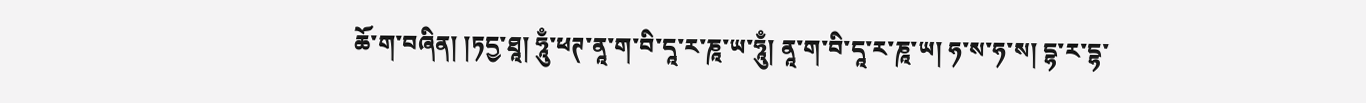ཆོ་ག་བཞིན། །ཏདྱ་ཐཱ། ཧཱུྃ་ཕཊ་ནཱ་ག་བི་དཱ་ར་ཎཱ་ཡ་ཧཱུྃ། ནཱ་ག་བི་དཱ་ར་ཎཱ་ཡ། ཧ་ས་ཧ་ས། དྷ་ར་དྷ་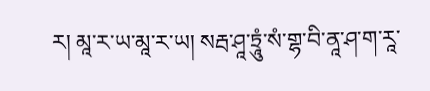ར། མཱ་ར་ཡ་མཱ་ར་ཡ། སརྦ་ཤཱ་ཏྲཱུཾ་སཾ་གྷ་བི་ནཱ་ཤ་ག་རཱ་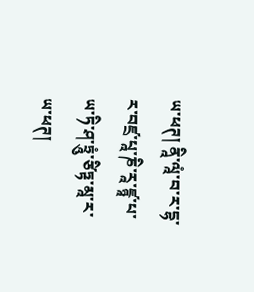ཡ་ཕཊ། ནཱི་ལཱཾ་བ་ར་དྷ་ར་བཛྲ་པཱ་ཎི་རཱ་ཛྙཱ་པ་ཡ་ཏི་ཤ་ཏྲཱུཾ་ཙིཏྟ་མཱ་ར་ཡ་ཕཊ།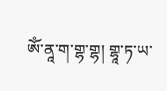ཨོཾ་ནཱ་ག་གྷ་གྷ། གྷཱ་ཏ་ཡ་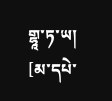གྷཱ་ཏ་ཡ།
[མ་དཔེ་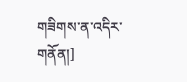གཟིགས་ན་འདིར་གནོན།]